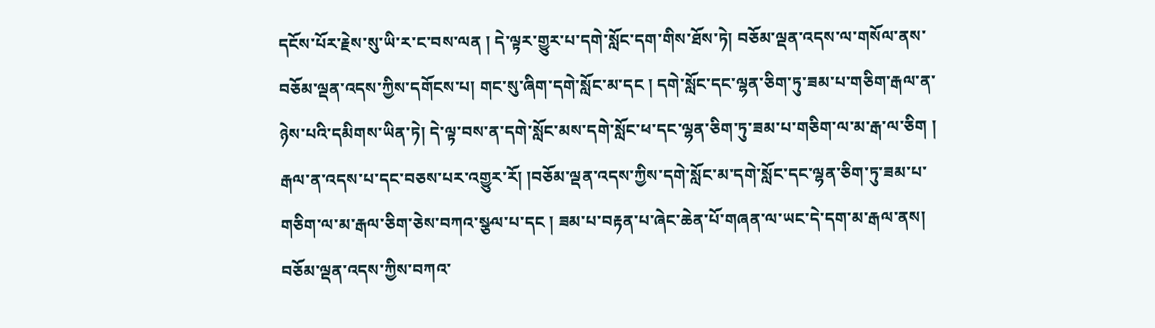དངོས་པོར་རྗེས་སུ་ཡི་ར་ང་བས་ལན ། དེ་ལྟར་གྱུར་པ་དགེ་སློང་དག་གིས་ཐོས་ཏེ། བཅོམ་ལྡན་འདས་ལ་གསོལ་ནས་བཅོམ་ལྡན་འདས་ཀྱིས་དགོངས་པ། གང་སུ་ཞིག་དགེ་སློང་མ་དང ། དགེ་སློང་དང་ལྷན་ཅིག་ཏུ་ཟམ་པ་གཅིག་རྒལ་ན་ཉེས་པའི་དམིགས་ཡིན་ཏེ། དེ་ལྟ་བས་ན་དགེ་སློང་མས་དགེ་སློང་ཕ་དང་ལྷན་ཅིག་ཏུ་ཟམ་པ་གཅིག་ལ་མ་རྒ་ལ་ཅིག ། རྒལ་ན་འདས་པ་དང་བཅས་པར་འགྱུར་རོ། །བཅོམ་ལྡན་འདས་ཀྱིས་དགེ་སློང་མ་དགེ་སློང་དང་ལྷན་ཅིག་ཏུ་ཟམ་པ་གཅིག་ལ་མ་རྒལ་ཅིག་ཅེས་བཀའ་སྩལ་པ་དང ། ཟམ་པ་བརྟན་པ་ཞེང་ཆེན་པོ་གཞན་ལ་ཡང་དེ་དག་མ་རྒལ་ནས། བཅོམ་ལྡན་འདས་ཀྱིས་བཀའ་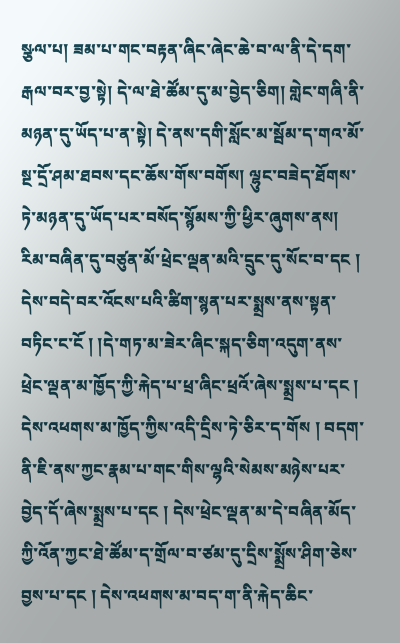སྩལ་པ། ཟམ་པ་གང་བརྟན་ཞིང་ཞེང་ཆེ་བ་ལ་ནི་དེ་དག་རྒལ་བར་བྱ་སྟེ། དེ་ལ་ཐེ་ཚོམ་དུ་མ་བྱེད་ཅིག། གླེང་གཞི་ནི་མཉན་དུ་ཡོད་པ་ན་སྟེ། དེ་ནས་དགི་སློང་མ་སྦོམ་ད་གའ་མོ་སྔ་དྲོ་ཤམ་ཐབས་དང་ཆོས་གོས་བགོས། ལྷུང་བཟེད་ཐོགས་ཏེ་མཉན་དུ་ཡོད་པར་བསོད་སྙོམས་ཀྱི་ཕྱིར་ཞུགས་ནས། རིམ་བཞིན་དུ་བཙུན་མོ་ཕྲེང་ལྡན་མའི་དྲུང་དུ་སོང་བ་དང ། དེས་བདེ་བར་འོངས་པའི་ཚིག་སྙན་པར་སྨྲས་ནས་སྟན་བཏིང་ང་ངོ ། །དེ་གཏ་མ་ཟེར་ཞིང་སྐད་ཅིག་འདུག་ནས་ཕྲེང་ལྡན་མ་ཁྱོད་ཀྱི་རྐེད་པ་ཕྲ་ཞིང་ཕྲའོ་ཞེས་སྨྲས་པ་དང ། དེས་འཕགས་མ་ཁྱོད་ཀྱིས་འདི་དྲིས་ཏེ་ཅིར་ད་གོས ། བདག་ནི་ཇི་ནས་ཀྱང་རྣམ་པ་གང་གིས་ལྷའི་སེམས་མཉེས་པར་བྱེད་དོ་ཞེས་སྨྲས་པ་དང ། དེས་ཕྲེང་ལྡན་མ་དེ་བཞིན་མོད་ཀྱི་འོན་ཀྱང་ཐེ་ཚོམ་ད་གྲོལ་བ་ཙམ་དུ་དྲིས་སྨྲོས་ཤིག་ཅེས་བྱས་པ་དང ། དེས་འཕགས་མ་བད་ག་ནི་རྐེད་ཆིང་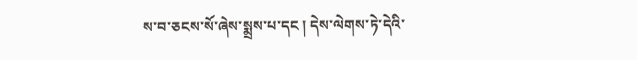ས་བ་ཅངས་སོ་ཞེས་སྨྲས་པ་དང ། དེས་ལེགས་ཏེ་དེའི་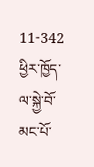11-342 ཕྱིར་ཁྱོད་ལ་སྐྱེ་བོ་མང་པོ་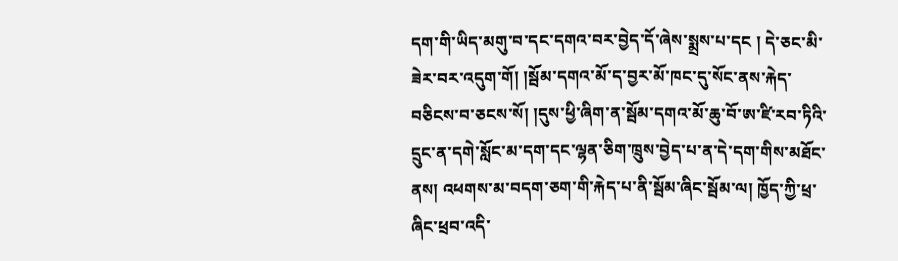དག་གི་ཡིད་མགུ་བ་དང་དགའ་བར་བྱེད་དོ་ཞེས་སྨྲས་པ་དང ། དེ་ཅང་མི་ཟེར་བར་འདུག་གོ། །སྦོམ་དགའ་མོ་ད་བྱར་མོ་ཁང་དུ་སོང་ནས་རྐེད་བཅིངས་བ་ཅངས་སོ། །དུས་ཕྱི་ཞིག་ན་སྦོམ་དགའ་མོ་ཆུ་བོ་ཨ་ཛི་རབ་ཏིའི་དྲུང་ན་དགེ་སློང་མ་དག་དང་ལྷན་ཅིག་ཁྲུས་བྱེད་པ་ན་དེ་དག་གིས་མཐོང་ནས། འཕགས་མ་བདག་ཅག་གི་རྐེད་པ་ནི་སྦོམ་ཞིང་སྦོམ་ལ། ཁྱོད་ཀྱི་ཕྲ་ཞིང་ཕྲབ་འདི་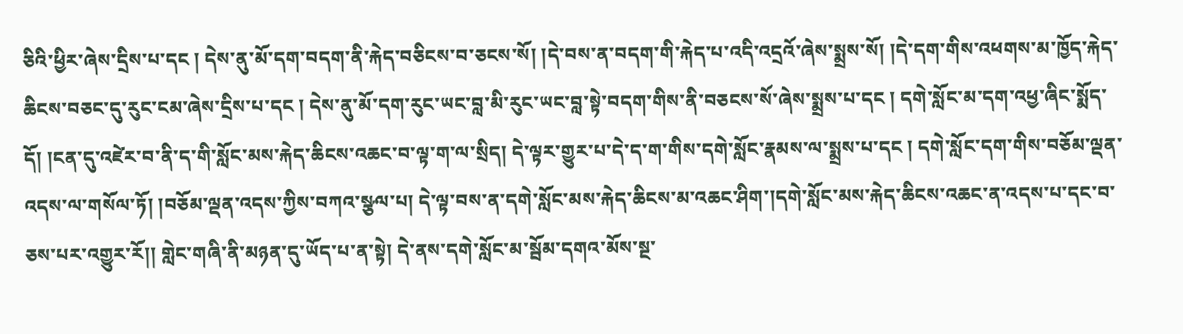ཅིའི་ཕྱིར་ཞེས་དྲིས་པ་དང ། དེས་ནུ་མོ་དག་བདག་ནི་རྐེད་བཅིངས་བ་ཅངས་སོ། །དེ་བས་ན་བདག་གི་རྐེད་པ་འདི་འདྲའོ་ཞེས་སྨྲས་སོ། །དེ་དག་གིས་འཕགས་མ་ཁྱོད་རྐེད་ཆིངས་བཅང་དུ་རུང་ངམ་ཞེས་དྲིས་པ་དང ། དེས་ནུ་མོ་དག་རུང་ཡང་བླ་མི་རུང་ཡང་བླ་སྟེ་བདག་གིས་ནི་བཅངས་སོ་ཞེས་སྨྲས་པ་དང ། དགེ་སློང་མ་དག་འཕྱ་ཞིང་སྨོད་དོ། །ངན་དུ་འཛེར་བ་ནི་ད་གི་སློང་མས་རྐེད་ཆིངས་འཆང་བ་ལྟ་ག་ལ་སྲིད། དེ་ལྟར་གྱུར་པ་དེ་ད་ག་གིས་དགེ་སློང་རྣམས་ལ་སྨྲས་པ་དང ། དགེ་སློང་དག་གིས་བཅོམ་ལྡན་འདས་ལ་གསོལ་ཏོ། །བཅོམ་ལྡན་འདས་ཀྱིས་བཀའ་སྩལ་པ། དེ་ལྟ་བས་ན་དགེ་སློང་མས་རྐེད་ཆིངས་མ་འཆང་ཤིག་།དགེ་སློང་མས་རྐེད་ཆིངས་འཆང་ན་འདས་པ་དང་བ་ཅས་པར་འགྱུར་རོ།། གླེང་གཞི་ནི་མཉན་དུ་ཡོད་པ་ན་སྟེ། དེ་ནས་དགེ་སློང་མ་སྦོམ་དགའ་མོས་སྔ་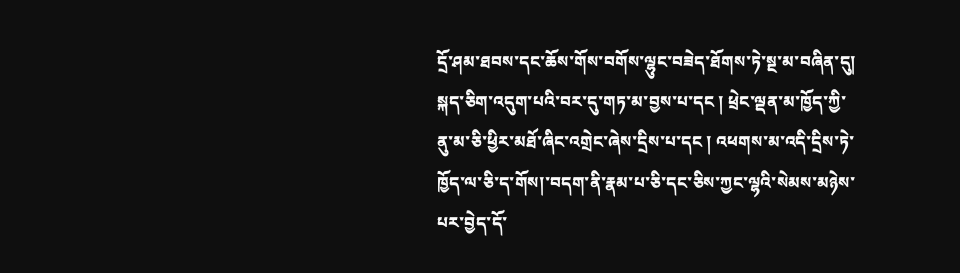དྲོ་ཤམ་ཐབས་དང་ཆོས་གོས་བགོས་ལྷུང་བཟེད་ཐོགས་ཏེ་སྔ་མ་བཞིན་དུ། སྐད་ཅིག་འདུག་པའི་བར་དུ་གཏ་མ་བྱས་པ་དང ། ཕྲེང་ལྡན་མ་ཁྱོད་ཀྱི་ནུ་མ་ཅི་ཕྱིར་མཐོ་ཞིང་འགྲེང་ཞེས་དྲིས་པ་དང ། འཕགས་མ་འདི་དྲིས་ཏེ་ཁྱོད་ལ་ཅི་ད་གོས།་བདག་ནི་རྣམ་པ་ཅི་དང་ཅིས་ཀྱང་ལྷའི་སེམས་མཉེས་པར་བྱེད་དོ་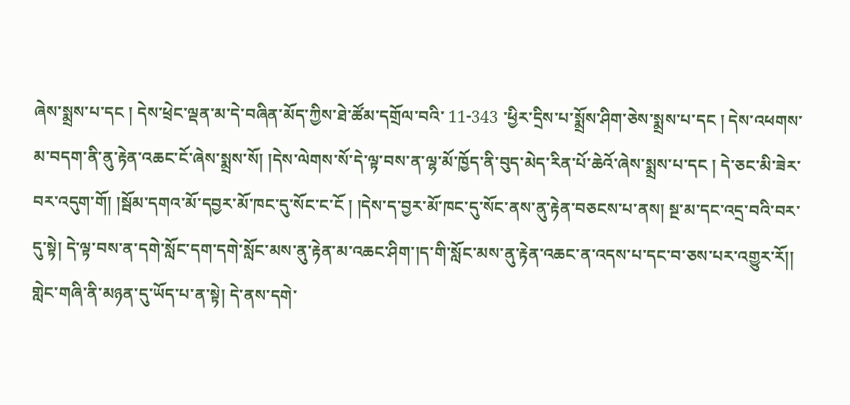ཞེས་སྨྲས་པ་དང ། དེས་ཕྲེང་ལྡན་མ་དེ་བཞིན་མོད་ཀྱིས་ཐེ་ཚོམ་དགྲོལ་བའི་ 11-343 ་ཕྱིར་དྲིས་པ་སྨྲོས་ཤིག་ཅེས་སྨྲས་པ་དང ། དེས་འཕགས་མ་བདག་ནི་ནུ་རྟེན་འཆང་ངོ་ཞེས་སྨྲས་སོ། །དེས་ལེགས་སོ་དེ་ལྟ་བས་ན་ལྷ་མོ་ཁྱོད་ནི་བུད་མེད་རིན་པོ་ཆེའོ་ཞེས་སྨྲས་པ་དང ། དེ་ཅང་མི་ཟེར་བར་འདུག་གོ། །སྦོམ་དགའ་མོ་དབྱར་མོ་ཁང་དུ་སོང་ང་ངོ ། །དེས་ད་བྱར་མོ་ཁང་དུ་སོང་ནས་ནུ་རྟེན་བཅངས་པ་ནས། སྔ་མ་དང་འདྲ་བའི་བར་དུ་སྟེ། དེ་ལྟ་བས་ན་དགེ་སློང་དག་དགེ་སློང་མས་ནུ་རྟེན་མ་འཆང་ཤིག་།ད་གི་སློང་མས་ནུ་རྟེན་འཆང་ན་འདས་པ་དང་བ་ཅས་པར་འགྱུར་རོ།། གླེང་གཞི་ནི་མཉན་དུ་ཡོད་པ་ན་སྟེ། དེ་ནས་དགེ་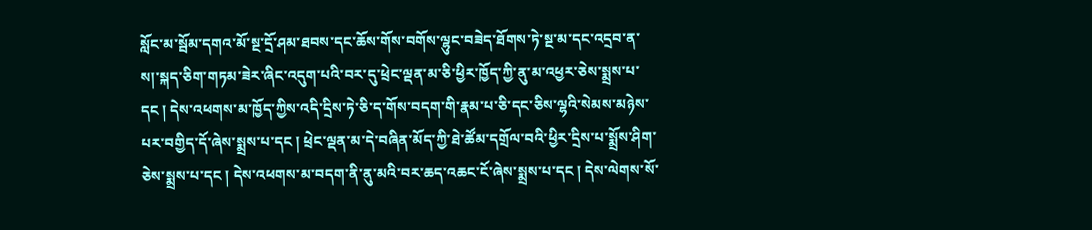སློང་མ་སྦོམ་དགའ་མོ་སྔ་དྲོ་ཤམ་ཐབས་དང་ཆོས་གོས་བགོས་ལྷུང་བཟེད་ཐོགས་ཏེ་སྔ་མ་དང་འདྲབ་ན་ས།་སྐད་ཅིག་གཏམ་ཟེར་ཞིང་འདུག་པའི་བར་དུ་ཕྲེང་ལྡན་མ་ཅི་ཕྱིར་ཁྱོད་ཀྱི་ནུ་མ་འཕྱར་ཅེས་སྨྲས་པ་དང ། དེས་འཕགས་མ་ཁྱོད་ཀྱིས་འདི་དྲིས་ཏེ་ཅི་ད་གོས་བདག་གི་རྣམ་པ་ཅི་དང་ཅིས་ལྷའི་སེམས་མཉེས་པར་བགྱིད་དོ་ཞེས་སྨྲས་པ་དང ། ཕྲེང་ལྡན་མ་དེ་བཞིན་མོད་ཀྱི་ཐེ་ཚོམ་དགྲོལ་བའི་ཕྱིར་དྲིས་པ་སྨྲོས་ཤིག་ཅེས་སྨྲས་པ་དང ། དེས་འཕགས་མ་བདག་ནི་ནུ་མའི་བར་ཆད་འཆང་ངོ་ཞེས་སྨྲས་པ་དང ། དེས་ལེགས་སོ་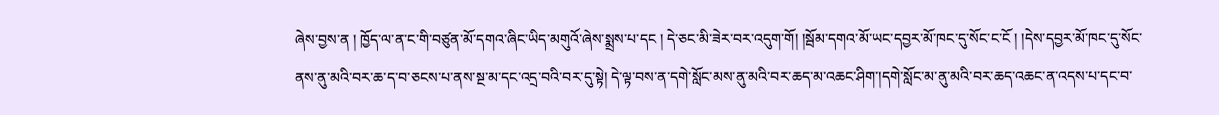ཞེས་བྱས་ན ། ཁྱོད་ལ་ན་ང་གི་བཙུན་མོ་དགའ་ཞིང་ཡིད་མགུའོ་ཞེས་སྨྲས་པ་དང ། དེ་ཅང་མི་ཟེར་བར་འདུག་གོ། །སྦོམ་དགའ་མོ་ཡང་དབྱར་མོ་ཁང་དུ་སོང་ང་ངོ ། །དེས་དབྱར་མོ་ཁང་དུ་སོང་ནས་ནུ་མའི་བར་ཆ་ད་བ་ཅངས་པ་ནས་སྔ་མ་དང་འདྲ་བའི་བར་དུ་སྟེ། དེ་ལྟ་བས་ན་དགེ་སློང་མས་ནུ་མའི་བར་ཆད་མ་འཆང་ཤིག་།དགེ་སློང་མ་ནུ་མའི་བར་ཆད་འཆང་ན་འདས་པ་དང་བ་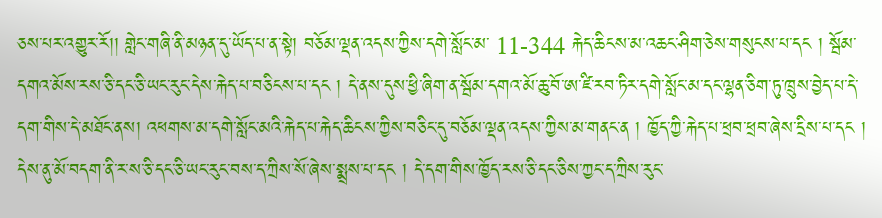ཅས་པར་འགྱུར་རོ།། གླེང་གཞི་ནི་མཉན་དུ་ཡོད་པ་ན་སྟེ། བཅོམ་ལྡན་འདས་ཀྱིས་དགེ་སློང་མ་ 11-344 རྐེད་ཆིངས་མ་འཆང་ཤིག་ཅེས་གསུངས་པ་དང ། སྦོམ་དགའ་མོས་རས་ཅི་དང་ཅི་ཡང་རུང་དེས་རྐེད་པ་བཅིངས་པ་དང ། དེ་ནས་དུས་ཕྱི་ཞིག་ན་སྦོམ་དགའ་མོ་ཆུ་བོ་ཨ་ཛི་རབ་ཏིར་དགེ་སློང་མ་དང་ལྷན་ཅིག་ཏུ་ཁྲུས་བྱེད་པ་དེ་དག་གིས་དེ་མཐོང་ནས། འཕགས་མ་དགེ་སློང་མའི་རྐེད་པ་རྐེད་ཆིངས་ཀྱིས་བཅིང་དུ་བཅོམ་ལྡན་འདས་ཀྱིས་མ་གནང་ན ། ཁྱོད་ཀྱི་རྐེད་པ་ཕྲབ་ཕྲབ་ཞེས་དྲིས་པ་དང ། དེས་ནུ་མོ་བདག་ནི་ར་ས་ཅི་དང་ཅི་ཡང་རུང་བས་ད་ཀྲིས་སོ་ཞེས་སྨྲས་པ་དང ། དེ་དག་གིས་ཁྱོད་རས་ཅི་དང་ཅིས་ཀྱང་ད་ཀྲིས་རུང་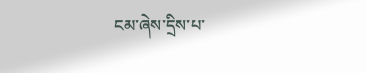ངམ་ཞེས་དྲིས་པ་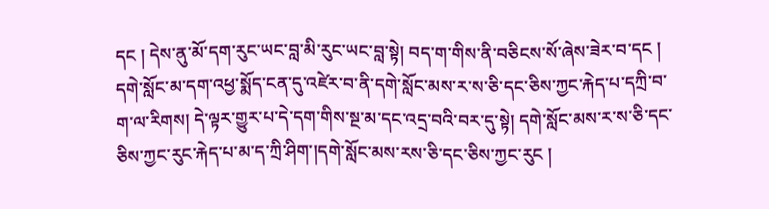དང ། དེས་ནུ་མོ་དག་རུང་ཡང་བླ་མི་རུང་ཡང་བླ་སྟེ། བད་ག་གིས་ནི་བཅིངས་སོ་ཞེས་ཟེར་བ་དང ། དགེ་སློང་མ་དག་འཕྱ་སྨོད་ངན་དུ་འཛེར་བ་ནི་དགེ་སློང་མས་ར་ས་ཅི་དང་ཅིས་ཀྱང་རྐེད་པ་དཀྲི་བ་ག་ལ་རིགས། དེ་ལྟར་གྱུར་པ་དེ་དག་གིས་སྔ་མ་དང་འདྲ་བའི་བར་དུ་སྟེ། དགེ་སློང་མས་ར་ས་ཅི་དང་ཅིས་ཀྱང་རུང་རྐེད་པ་མ་ད་ཀྲི་ཤིག་།དགེ་སློང་མས་རས་ཅི་དང་ཅིས་ཀྱང་རུང །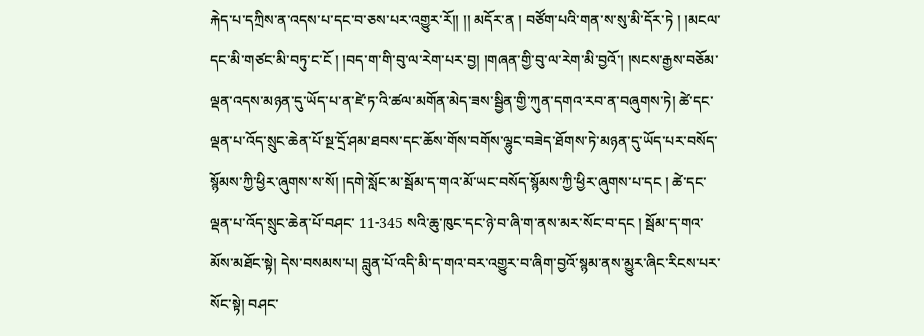རྐེད་པ་དཀྲིས་ན་འདས་པ་དང་བ་ཅས་པར་འགྱུར་རོ།། །། མདོར་ན ། བཙོག་པའི་གན་ས་སུ་མི་དོར་ཏེ ། །མངལ་དང་མི་གཙང་མི་བཏུ་ང་ངོ ། །བད་ག་གི་བུ་ལ་རེག་པར་བྱ། །གཞན་གྱི་བུ་ལ་རེག་མི་བྱའོ་། །སངས་རྒྱས་བཅོམ་ལྡན་འདས་མཉན་དུ་ཡོད་པ་ན་ཛེ་ཏ་འི་ཚལ་མགོན་མེད་ཟས་སྦྱིན་གྱི་ཀུན་དགའ་རབ་ན་བཞུགས་ཏེ། ཚེ་དང་ལྡན་པ་འོད་སྲུང་ཆེན་པོ་སྔ་དྲོ་ཤམ་ཐབས་དང་ཆོས་གོས་བགོས་ལྷུང་བཟེད་ཐོགས་ཏེ་མཉན་དུ་ཡོད་པར་བསོད་སྙོམས་ཀྱི་ཕྱིར་ཞུགས་ས་སོ། །དགེ་སློང་མ་སྦོམ་ད་གའ་མོ་ཡང་བསོད་སྙོམས་ཀྱི་ཕྱིར་ཞུགས་པ་དང ། ཚེ་དང་ལྡན་པ་འོད་སྲུང་ཆེན་པོ་བཤང་ 11-345 སའི་ཆུ་ཁུང་དང་ཉེ་བ་ཞི་ག་ནས་མར་སོང་བ་དང ། སྦོམ་ད་གའ་མོས་མཐོང་སྟེ། དེས་བསམས་པ། བླུན་པོ་འདི་མི་ད་གའ་བར་འགྱུར་བ་ཞིག་བྱའོ་སྙམ་ནས་མྱུར་ཞིང་རིངས་པར་སོང་སྟེ། བཤང་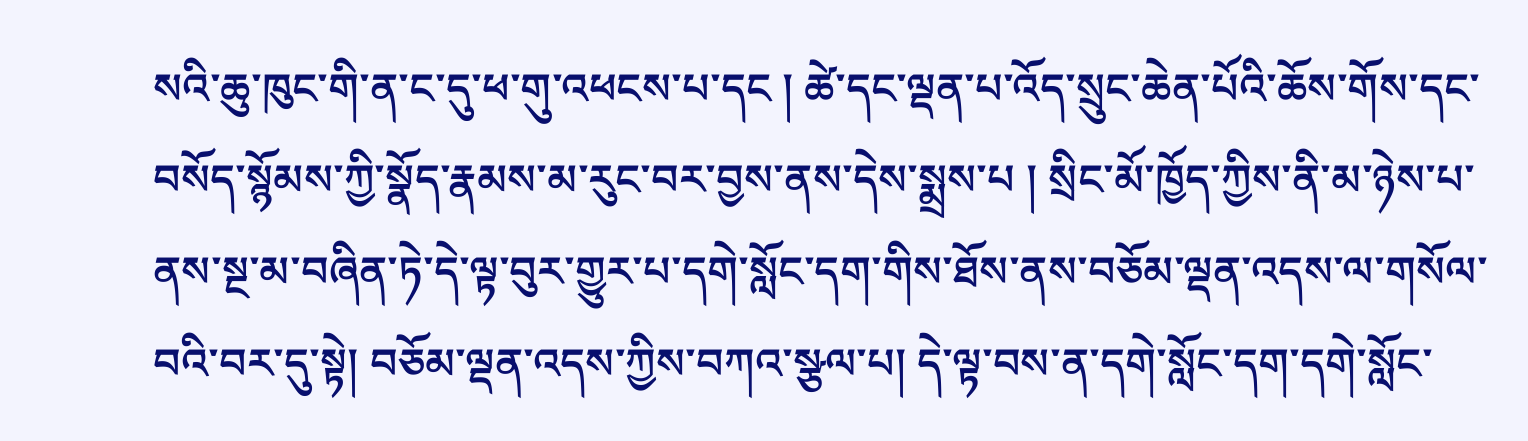སའི་ཆུ་ཁུང་གི་ན་ང་དུ་ཕ་གུ་འཕངས་པ་དང ། ཚེ་དང་ལྡན་པ་འོད་སྲུང་ཆེན་པོའི་ཆོས་གོས་དང་བསོད་སྙོམས་ཀྱི་སྣོད་རྣམས་མ་རུང་བར་བྱས་ནས་དེས་སྨྲས་པ ། སྲིང་མོ་ཁྱོད་ཀྱིས་ནི་མ་ཉེས་པ་ནས་སྔ་མ་བཞིན་ཏེ་དེ་ལྟ་བུར་གྱུར་པ་དགེ་སློང་དག་གིས་ཐོས་ནས་བཅོམ་ལྡན་འདས་ལ་གསོལ་བའི་བར་དུ་སྟེ། བཅོམ་ལྡན་འདས་ཀྱིས་བཀའ་སྩལ་པ། དེ་ལྟ་བས་ན་དགེ་སློང་དག་དགེ་སློང་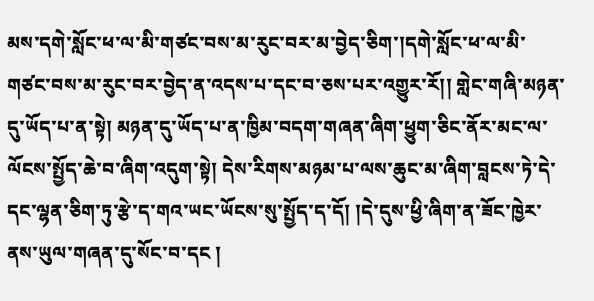མས་དགེ་སློང་ཕ་ལ་མི་གཙང་བས་མ་རུང་བར་མ་བྱེད་ཅིག་།དགེ་སློང་ཕ་ལ་མི་གཙང་བས་མ་རུང་བར་བྱེད་ན་འདས་པ་དང་བ་ཅས་པར་འགྱུར་རོ།། གླེང་གཞི་མཉན་དུ་ཡོད་པ་ན་སྟེ། མཉན་དུ་ཡོད་པ་ན་ཁྱིམ་བདག་གཞན་ཞིག་ཕྱུག་ཅིང་ནོར་མང་ལ་ལོངས་སྤྱོད་ཆེ་བ་ཞིག་འདུག་སྟེ། དེས་རིགས་མཉམ་པ་ལས་ཆུང་མ་ཞིག་བླངས་ཏེ་དེ་དང་ལྷན་ཅིག་ཏུ་རྩེ་ད་གའ་ཡང་ཡོངས་སུ་སྤྱོད་ད་དོ། །དེ་དུས་ཕྱི་ཞིག་ན་ཟོང་ཁྱེར་ནས་ཡུལ་གཞན་དུ་སོང་བ་དང །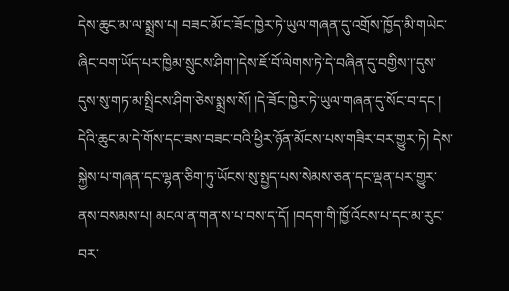དེས་ཆུང་མ་ལ་སྨྲས་པ། བཟང་མོ་ང་ཟོང་ཁྱེར་ཏེ་ཡུལ་གཞན་དུ་འགྲོས་ཁྱོད་མི་གཡེང་ཞིང་བག་ཡོད་པར་ཁྱིམ་སྲུངས་ཤིག་།དེས་ཇོ་བོ་ལེགས་ཏེ་དེ་བཞིན་དུ་བགྱིས་།་དུས་དུས་སུ་གཏ་མ་སྤྲིངས་ཤིག་ཅེས་སྨྲས་སོ། །དེ་ཟོང་ཁྱེར་ཏེ་ཡུལ་གཞན་དུ་སོང་བ་དང ། དེའི་ཆུང་མ་དེ་གོས་དང་ཟས་བཟང་བའི་ཕྱིར་ཉོན་མོངས་པས་གཟིར་བར་གྱུར་ཏེ། དེས་སྐྱེས་པ་གཞན་དང་ལྷན་ཅིག་ཏུ་ཡོངས་སུ་སྤྱད་པས་སེམས་ཅན་དང་ལྡན་པར་གྱུར་ནས་བསམས་པ། མངལ་ན་གན་ས་པ་བས་ད་དོ། །བདག་གི་ཁྱོ་འོངས་པ་དང་མ་རུང་བར་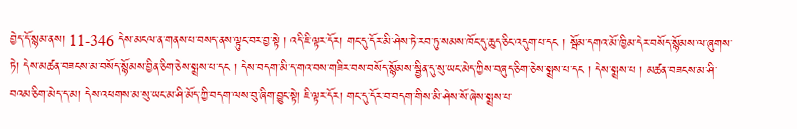བྱེད་དོ་སྙམ་ནས། 11-346 དེས་མངལ་ན་གནས་པ་བསད་ནས་ལྟུང་བར་བྱ་སྟེ ། འདི་ཇི་ལྟར་དོར། གང་དུ་དོར་མི་ཤེས་ཏེ་རབ་ཏུ་སམས་ཁོང་དུ་ཆུད་ཅིང་འདུག་པ་དང ། སྦོམ་དགའ་མོ་ཁྱིམ་དེར་བསོད་སྙོམས་ལ་ཞུགས་ཏེ། དེས་མཚན་བཟངས་མ་བསོད་སྙོམས་བྱིན་ཅིག་ཅེས་སྨྲས་པ་དང ། དེས་བདག་མི་ད་གའ་བས་གཟིར་བས་བསོད་སྙོམས་སྦྱིན་དུ་སུ་ཡང་མེད་ཀྱིས་བཞུད་ཅིག་ཅེས་སྨྲས་པ་དང ། དེས་སྨྲས་པ ། མཚན་བཟངས་མ་ཤི་བའམ་ཅིག་མེད་ད་མ། དེས་འཕགས་མ་སུ་ཡང་མ་ཤི་མོད་ཀྱི་བདག་ལས་བུ་ཞིག་བྱུང་སྟེ། ཇི་ལྟར་དོར། གང་དུ་དོར་བ་བདག་གིས་མི་ཤེས་སོ་ཞེས་སྨྲས་པ་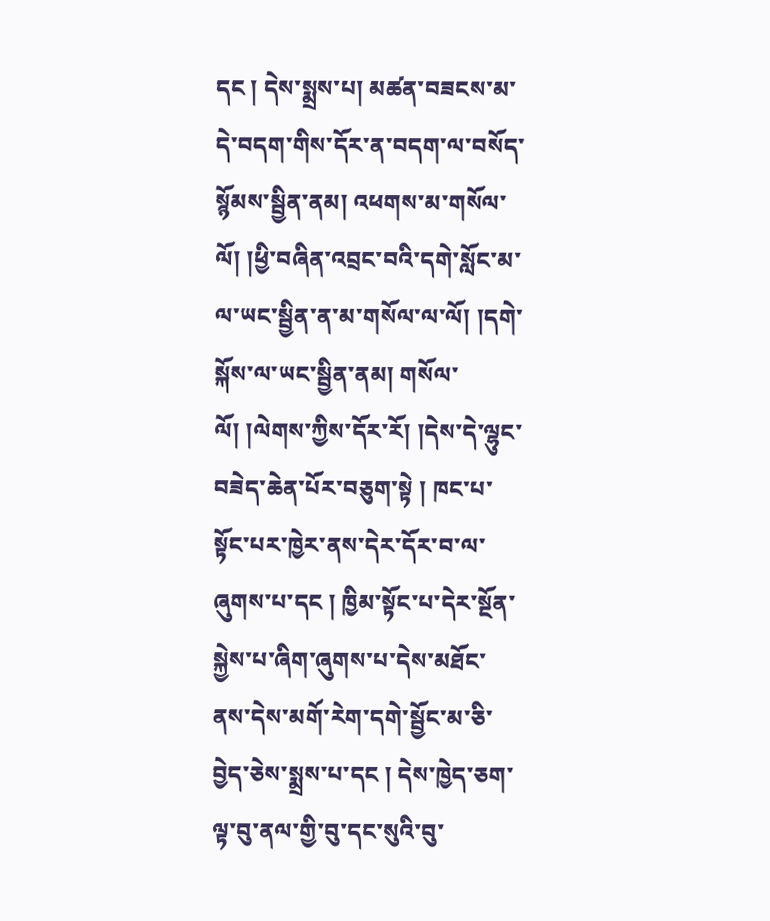དང ། དེས་སྨྲས་པ། མཚན་བཟངས་མ་དེ་བདག་གིས་དོར་ན་བདག་ལ་བསོད་སྙོམས་སྦྱིན་ནམ། འཕགས་མ་གསོལ་ལོ། །ཕྱི་བཞིན་འབྲང་བའི་དགེ་སློང་མ་ལ་ཡང་སྦྱིན་ན་མ་གསོལ་ལ་ལོ། །དགེ་སྐོས་ལ་ཡང་སྦྱིན་ནམ། གསོལ་ལོ། །ལེགས་ཀྱིས་དོར་རོ། །དེས་དེ་ལྷུང་བཟེད་ཆེན་པོར་བཅུག་སྟེ ། ཁང་པ་སྟོང་པར་ཁྱེར་ནས་དེར་དོར་བ་ལ་ཞུགས་པ་དང ། ཁྱིམ་སྟོང་པ་དེར་སྔོན་སྐྱེས་པ་ཞིག་ཞུགས་པ་དེས་མཐོང་ནས་དེས་མགོ་རེག་དགེ་སྦྱོང་མ་ཅི་བྱེད་ཅེས་སྨྲས་པ་དང ། དེས་ཁྱེད་ཅག་ལྟ་བུ་ནལ་གྱི་བུ་དང་སུའི་བུ་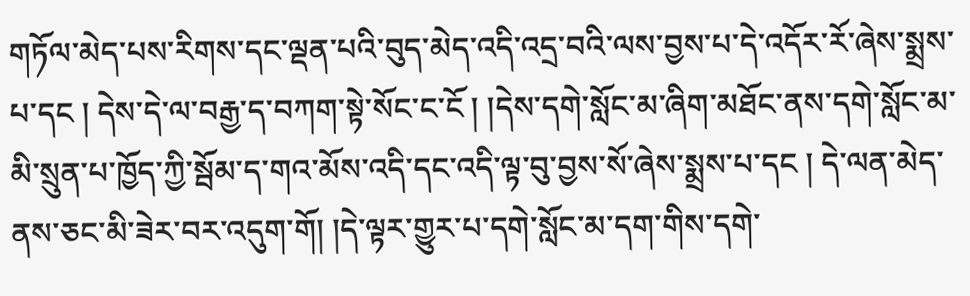གཏོལ་མེད་པས་རིགས་དང་ལྡན་པའི་བུད་མེད་འདི་འདྲ་བའི་ལས་བྱས་པ་དེ་འདོར་རོ་ཞེས་སྨྲས་པ་དང ། དེས་དེ་ལ་བརྒྱ་ད་བཀག་སྟེ་སོང་ང་ངོ ། །དེས་དགེ་སློང་མ་ཞིག་མཐོང་ནས་དགེ་སློང་མ་མི་སྲུན་པ་ཁྱོད་ཀྱི་སྦོམ་ད་གའ་མོས་འདི་དང་འདི་ལྟ་བུ་བྱས་སོ་ཞེས་སྨྲས་པ་དང ། དེ་ལན་མེད་ནས་ཅང་མི་ཟེར་བར་འདུག་གོ། །དེ་ལྟར་གྱུར་པ་དགེ་སློང་མ་དག་གིས་དགེ་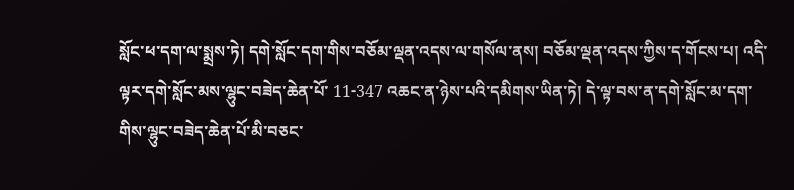སློང་ཕ་དག་ལ་སྨྲས་ཏེ། དགེ་སློང་དག་གིས་བཅོམ་ལྡན་འདས་ལ་གསོལ་ནས། བཅོམ་ལྡན་འདས་ཀྱིས་ད་གོངས་པ། འདི་ལྟར་དགེ་སློང་མས་ལྷུང་བཟེད་ཆེན་པོ་ 11-347 འཆང་ན་ཉེས་པའི་དམིགས་ཡིན་ཏེ། དེ་ལྟ་བས་ན་དགེ་སློང་མ་དག་གིས་ལྷུང་བཟེད་ཆེན་པོ་མི་བཅང་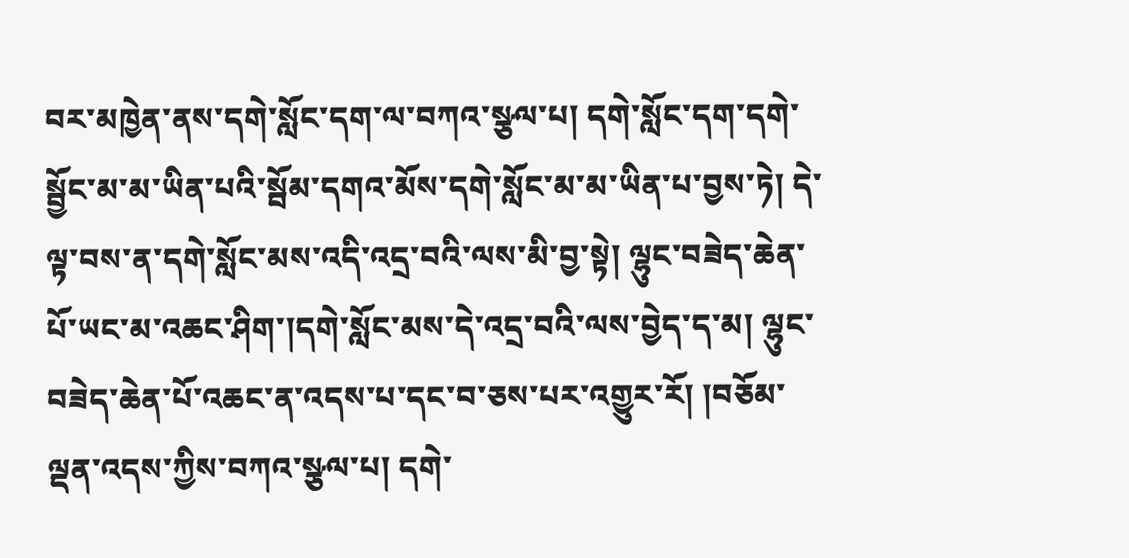བར་མཁྱེན་ནས་དགེ་སློང་དག་ལ་བཀའ་སྩལ་པ། དགེ་སློང་དག་དགེ་སྦྱོང་མ་མ་ཡིན་པའི་སྦོམ་དགའ་མོས་དགེ་སློང་མ་མ་ཡིན་པ་བྱས་ཏེ། དེ་ལྟ་བས་ན་དགེ་སློང་མས་འདི་འདྲ་བའི་ལས་མི་བྱ་སྟེ། ལྷུང་བཟེད་ཆེན་པོ་ཡང་མ་འཆང་ཤིག་།དགེ་སློང་མས་དེ་འདྲ་བའི་ལས་བྱེད་ད་མ། ལྷུང་བཟེད་ཆེན་པོ་འཆང་ན་འདས་པ་དང་བ་ཅས་པར་འགྱུར་རོ། །བཅོམ་ལྡན་འདས་ཀྱིས་བཀའ་སྩལ་པ། དགེ་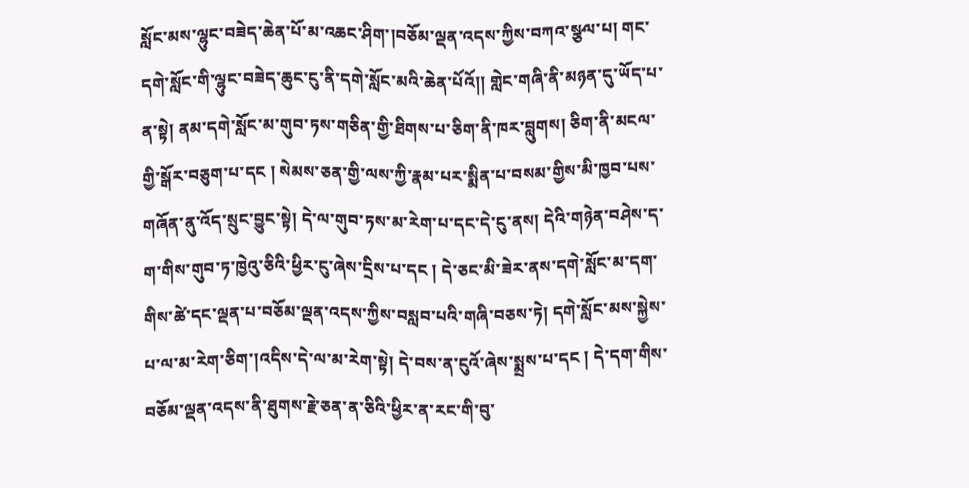སློང་མས་ལྷུང་བཟེད་ཆེན་པོ་མ་འཆང་ཤིག་།བཅོམ་ལྡན་འདས་ཀྱིས་བཀའ་སྩལ་པ། གང་དགེ་སློང་གི་ལྷུང་བཟེད་ཆུང་ངུ་ནི་དགེ་སློང་མའི་ཆེན་པོའོ།། གླེང་གཞི་ནི་མཉན་དུ་ཡོད་པ་ན་སྟེ། ནམ་དགེ་སློང་མ་གུབ་ཏས་གཅིན་གྱི་ཐིགས་པ་ཅིག་ནི་ཁར་བླུགས། ཅིག་ནི་མངལ་གྱི་སྒོར་བཅུག་པ་དང ། སེམས་ཅན་གྱི་ལས་ཀྱི་རྣམ་པར་སྨིན་པ་བསམ་གྱིས་མི་ཁྱབ་པས་གཞོན་ནུ་འོད་སྲུང་བྱུང་སྟེ། དེ་ལ་གུབ་ཏས་མ་རེག་པ་དང་དེ་ངུ་ནས། དེའི་གཉེན་བཤེས་ད་ག་གིས་གུབ་ཏ་ཁྱེའུ་ཅིའི་ཕྱིར་ངུ་ཞེས་དྲིས་པ་དང ། དེ་ཅང་མི་ཟེར་ནས་དགེ་སློང་མ་དག་གིས་ཚེ་དང་ལྡན་པ་བཅོམ་ལྡན་འདས་ཀྱིས་བསླབ་པའི་གཞི་བཅས་ཏེ། དགེ་སློང་མས་སྐྱེས་པ་ལ་མ་རེག་ཅིག་།འདིས་དེ་ལ་མ་རེག་སྟེ། དེ་བས་ན་ངུའོ་ཞེས་སྨྲས་པ་དང ། དེ་དག་གིས་བཅོམ་ལྡན་འདས་ནི་ཐུགས་རྗེ་ཅན་ན་ཅིའི་ཕྱིར་ན་རང་གི་བུ་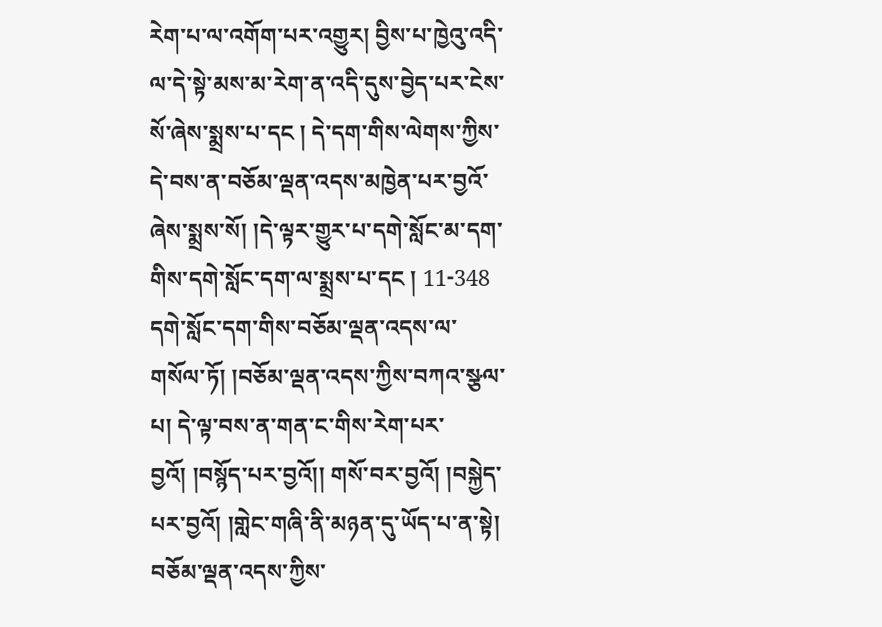རེག་པ་ལ་འགོག་པར་འགྱུར། བྱིས་པ་ཁྱེའུ་འདི་ལ་དེ་སྟེ་མས་མ་རེག་ན་འདི་དུས་བྱེད་པར་ངེས་སོ་ཞེས་སྨྲས་པ་དང ། དེ་དག་གིས་ལེགས་ཀྱིས་དེ་བས་ན་བཅོམ་ལྡན་འདས་མཁྱེན་པར་བྱའོ་ཞེས་སྨྲས་སོ། །དེ་ལྟར་གྱུར་པ་དགེ་སློང་མ་དག་གིས་དགེ་སློང་དག་ལ་སྨྲས་པ་དང ། 11-348 དགེ་སློང་དག་གིས་བཅོམ་ལྡན་འདས་ལ་གསོལ་ཏོ། །བཅོམ་ལྡན་འདས་ཀྱིས་བཀའ་སྩལ་པ། དེ་ལྟ་བས་ན་གན་ང་གིས་རེག་པར་བྱའོ། །བསྙོད་པར་བྱའོ།། གསོ་བར་བྱའོ། །བསྐྱེད་པར་བྱའོ། །གླེང་གཞི་ནི་མཉན་དུ་ཡོད་པ་ན་སྟེ། བཅོམ་ལྡན་འདས་ཀྱིས་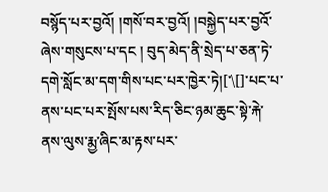བསྙོད་པར་བྱའོ། །གསོ་བར་བྱའོ། །བསྐྱེད་པར་བྱའོ་ཞེས་གསུངས་པ་དང ། བུད་མེད་ནི་སྲེད་པ་ཅན་ཏེ་དགེ་སློང་མ་དག་གིས་པང་པར་ཁྱེར་ཏེ།[་\[]་པང་པ་ནས་པང་པར་སྤོས་པས་རིད་ཅིང་ཉམ་ཆུང་སྟེ་རྐེ་ནས་ལུས་རྨྱ་ཞིང་མ་རྟས་པར་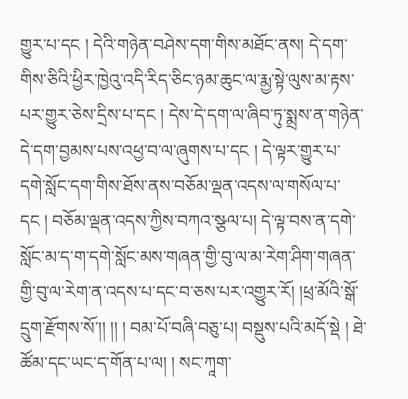གྱུར་པ་དང ། དེའི་གཉེན་བཤེས་དག་གིས་མཐོང་ནས། དེ་དག་གིས་ཅིའི་ཕྱིར་ཁྱེའུ་འདི་རིད་ཅིང་ཉམ་ཆུང་ལ་རྨྱ་སྟེ་ལུས་མ་རྟས་པར་གྱུར་ཅེས་དྲིས་པ་དང ། དེས་དེ་དག་ལ་ཞིབ་ཏུ་སྨྲས་ན་གཉེན་དེ་དག་བྱམས་པས་འཕྱ་བ་ལ་ཞུགས་པ་དང ། དེ་ལྟར་གྱུར་པ་དགེ་སློང་དག་གིས་ཐོས་ནས་བཅོམ་ལྡན་འདས་ལ་གསོལ་པ་དང ། བཅོམ་ལྡན་འདས་ཀྱིས་བཀའ་སྩལ་པ། དེ་ལྟ་བས་ན་དགེ་སློང་མ་ད་ག་དགེ་སློང་མས་གཞན་གྱི་བུ་ལ་མ་རེག་ཤིག་གཞན་གྱི་བུ་ལ་རེག་ན་འདས་པ་དང་བ་ཅས་པར་འགྱུར་རོ། །ཕྲ་མོའི་སྒོ་དྲུག་རྫོགས་སོ་།། །། ། བམ་པོ་བཞི་བཅུ་པ། བསྡུས་པའི་མདོ་སྡེ ། ཐེ་ཚོམ་དང་ཡང་ད་གོན་པ་ལ། ། སང་ཀཱག་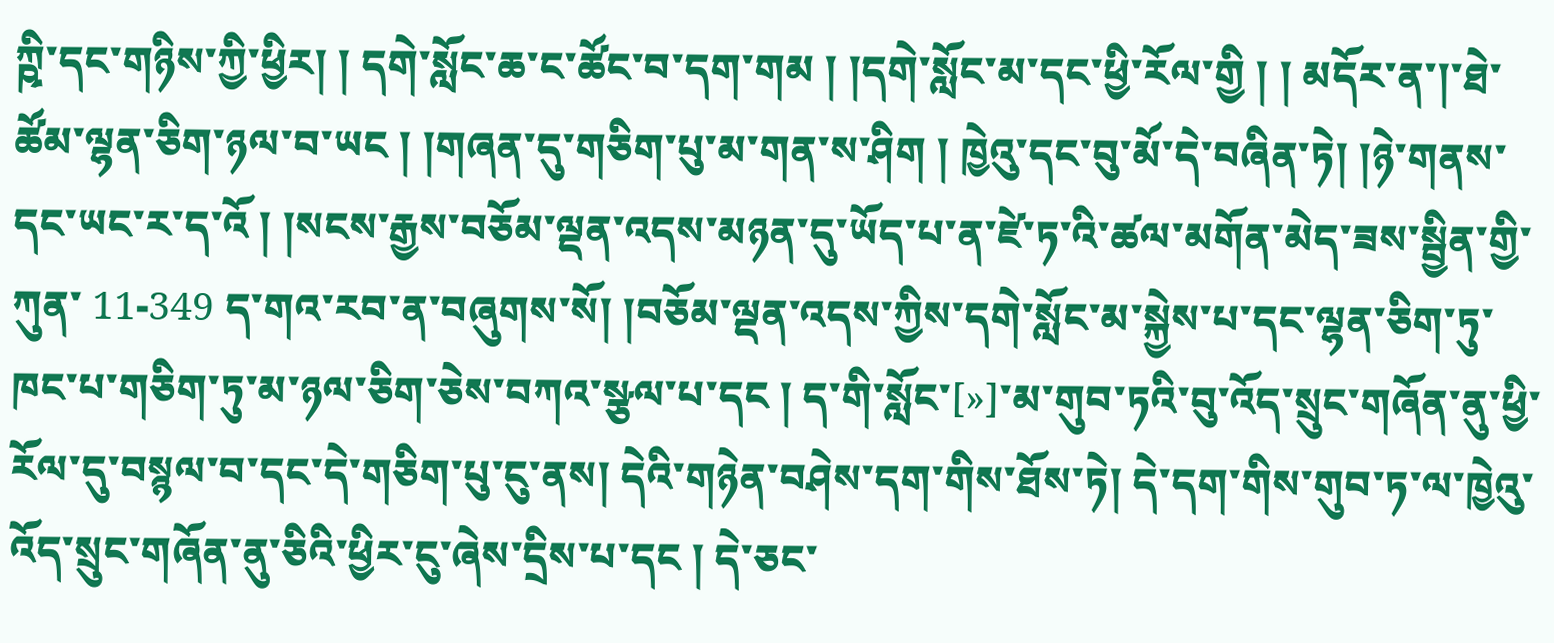ཀྵི་དང་གཉིས་ཀྱི་ཕྱིར། ། དགེ་སློང་ཆ་ང་ཚོང་བ་དག་གམ ། །དགེ་སློང་མ་དང་ཕྱི་རོལ་གྱི ། ། མདོར་ན་།་ཐེ་ཚོམ་ལྷན་ཅིག་ཉལ་བ་ཡང ། །གཞན་དུ་གཅིག་པུ་མ་གན་ས་ཤིག ། ཁྱེའུ་དང་བུ་མོ་དེ་བཞིན་ཏེ། །ཉེ་གནས་དང་ཡང་ར་ད་འོ ། །སངས་རྒྱས་བཅོམ་ལྡན་འདས་མཉན་དུ་ཡོད་པ་ན་ཛེ་ཏ་འི་ཚལ་མགོན་མེད་ཟས་སྦྱིན་གྱི་ཀུན་ 11-349 ད་གའ་རབ་ན་བཞུགས་སོ། །བཅོམ་ལྡན་འདས་ཀྱིས་དགེ་སློང་མ་སྐྱེས་པ་དང་ལྷན་ཅིག་ཏུ་ཁང་པ་གཅིག་ཏུ་མ་ཉལ་ཅིག་ཅེས་བཀའ་སྩལ་པ་དང ། ད་གི་སློང་[»]་མ་གུབ་ཏའི་བུ་འོད་སྲུང་གཞོན་ནུ་ཕྱི་རོལ་དུ་བསྙལ་བ་དང་དེ་གཅིག་པུ་ངུ་ནས། དེའི་གཉེན་བཤེས་དག་གིས་ཐོས་ཏེ། དེ་དག་གིས་གུབ་ཏ་ལ་ཁྱེའུ་འོད་སྲུང་གཞོན་ནུ་ཅིའི་ཕྱིར་ངུ་ཞེས་དྲིས་པ་དང ། དེ་ཅང་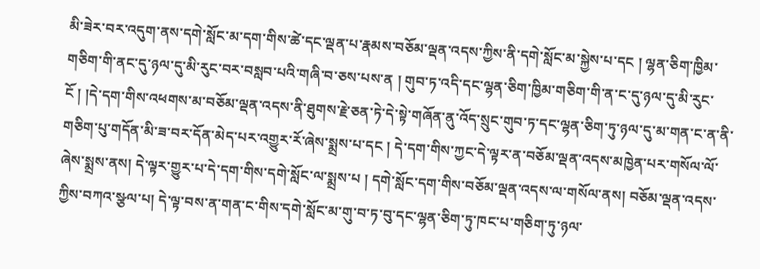མི་ཟེར་བར་འདུག་ནས་དགེ་སློང་མ་དག་གིས་ཚེ་དང་ལྡན་པ་རྣམས་བཅོམ་ལྡན་འདས་ཀྱིས་ནི་དགེ་སློང་མ་སྐྱེས་པ་དང ། ལྷན་ཅིག་ཁྱིམ་གཅིག་གི་ནང་དུ་ཉལ་དུ་མི་རུང་བར་བསླབ་པའི་གཞི་བ་ཅས་པས་ན ། གུབ་ཏ་འདི་དང་ལྷན་ཅིག་ཁྱིམ་གཅིག་གི་ན་ང་དུ་ཉལ་དུ་མི་རུང་ངོ ། །དེ་དག་གིས་འཕགས་མ་བཅོམ་ལྡན་འདས་ནི་ཐུགས་རྗེ་ཅན་ཏེ་དེ་སྟེ་གཞོན་ནུ་འོད་སྲུང་གུབ་ཏ་དང་ལྷན་ཅིག་ཏུ་ཉལ་དུ་མ་གན་ང་ན་ནི་གཅིག་པུ་གདོན་མི་ཟ་བར་དོན་མེད་པར་འགྱུར་རོ་ཞེས་སྨྲས་པ་དང ། དེ་དག་གིས་ཀྱང་དེ་ལྟར་ན་བཅོམ་ལྡན་འདས་མཁྱེན་པར་གསོལ་ལོ་ཞེས་སྨྲས་ནས། དེ་ལྟར་གྱུར་པ་དེ་དག་གིས་དགེ་སློང་ལ་སྨྲས་པ ། དགེ་སློང་དག་གིས་བཅོམ་ལྡན་འདས་ལ་གསོལ་ནས། བཅོམ་ལྡན་འདས་ཀྱིས་བཀའ་སྩལ་པ། དེ་ལྟ་བས་ན་གན་ང་གིས་དགེ་སློང་མ་གུ་བ་ཏ་བུ་དང་ལྷན་ཅིག་ཏུ་ཁང་པ་གཅིག་ཏུ་ཉལ་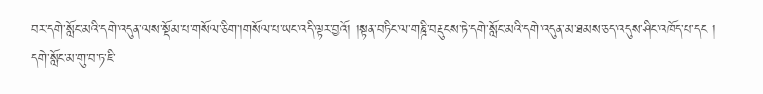བར་དགེ་སློང་མའི་དགེ་འདུན་ལས་སྡོམ་པ་གསོལ་ཅིག་།གསོལ་པ་ཡང་འདི་ལྟར་བྱའོ། །སྟན་བཏིང་ལ་གཎྜི་བརྡུངས་ཏེ་དགེ་སློང་མའི་དགེ་འདུན་མ་ཐམས་ཅད་འདུས་ཤིང་འཁོད་པ་དང ། དགེ་སློང་མ་གུ་བ་ཏ་ཇི་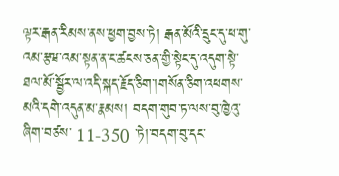ལྟར་རྒན་རིམས་ནས་ཕྱག་བྱས་ཏེ། རྒན་མོའི་དྲུང་དུ་ཕ་གུ་འམ་རྩཝ་འམ་སྟན་ན་ང་ཚངས་ཅན་གྱི་སྟེང་དུ་འདུག་སྟེ་ཐལ་མོ་སྦྱོར་ལ་འདི་སྐད་རྗོད་ཅིག་།གསོན་ཅིག་འཕགས་མའི་དགེ་འདུན་མ་རྣམས། བདག་གུབ་ཏ་ལས་བུ་ཁྱེའུ་ཞིག་བཙས་ 11-350 ་ཏེ།་བདག་བུ་དང་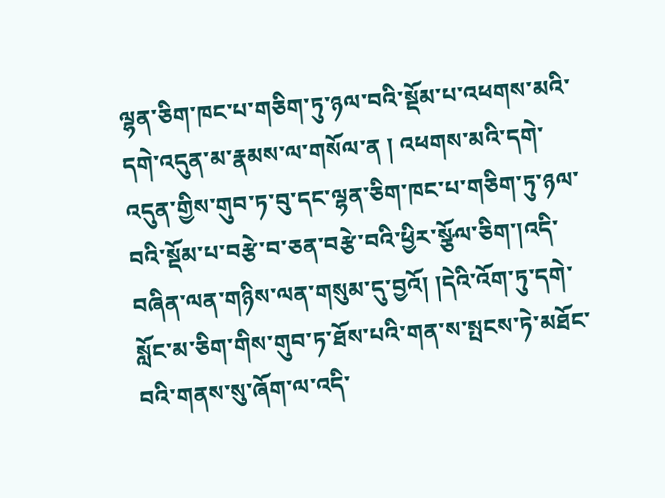ལྷན་ཅིག་ཁང་པ་གཅིག་ཏུ་ཉལ་བའི་སྡོམ་པ་འཕགས་མའི་དགེ་འདུན་མ་རྣམས་ལ་གསོལ་ན ། འཕགས་མའི་དགེ་འདུན་གྱིས་གུབ་ཏ་བུ་དང་ལྷན་ཅིག་ཁང་པ་གཅིག་ཏུ་ཉལ་བའི་སྡོམ་པ་བརྩེ་བ་ཅན་བརྩེ་བའི་ཕྱིར་སྩོལ་ཅིག་།འདི་བཞིན་ལན་གཉིས་ལན་གསུམ་དུ་བྱའོ། །དེའི་འོག་ཏུ་དགེ་སློང་མ་ཅིག་གིས་གུབ་ཏ་ཐོས་པའི་གན་ས་སྤངས་ཏེ་མཐོང་བའི་གནས་སུ་ཞོག་ལ་འདི་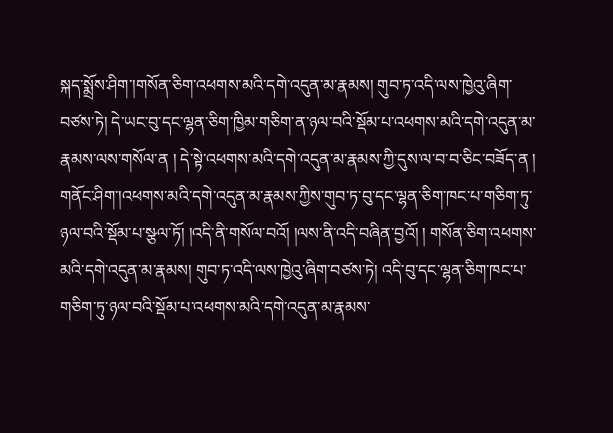སྐད་སྨྲོས་ཤིག་།གསོན་ཅིག་འཕགས་མའི་དགེ་འདུན་མ་རྣམས། གུབ་ཏ་འདི་ལས་ཁྱེའུ་ཞིག་བཙས་ཏེ། དེ་ཡང་བུ་དང་ལྷན་ཅིག་ཁྱིམ་གཅིག་ན་ཉལ་བའི་སྡོམ་པ་འཕགས་མའི་དགེ་འདུན་མ་རྣམས་ལས་གསོལ་ན ། དེ་སྟེ་འཕགས་མའི་དགེ་འདུན་མ་རྣམས་ཀྱི་དུས་ལ་བ་བ་ཅིང་བཟོད་ན ། གནོང་ཤིག་།འཕགས་མའི་དགེ་འདུན་མ་རྣམས་ཀྱིས་གུབ་ཏ་བུ་དང་ལྷན་ཅིག་ཁང་པ་གཅིག་ཏུ་ཉལ་བའི་སྡོམ་པ་སྩལ་ཏོ། །འདི་ནི་གསོལ་བའོ། །ལས་ནི་འདི་བཞིན་བྱའོ། ། གསོན་ཅིག་འཕགས་མའི་དགེ་འདུན་མ་རྣམས། གུབ་ཏ་འདི་ལས་ཁྱེའུ་ཞིག་བཙས་ཏེ། འདི་བུ་དང་ལྷན་ཅིག་ཁང་པ་གཅིག་ཏུ་ཉལ་བའི་སྡོམ་པ་འཕགས་མའི་དགེ་འདུན་མ་རྣམས་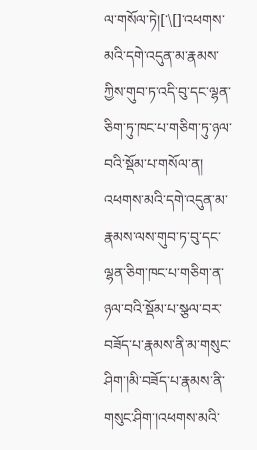ལ་གསོལ་ཏེ།[་\[]་འཕགས་མའི་དགེ་འདུན་མ་རྣམས་ཀྱིས་གུབ་ཏ་འདི་བུ་དང་ལྷན་ཅིག་ཏུ་ཁང་པ་གཅིག་ཏུ་ཉལ་བའི་སྡོམ་པ་གསོལ་ན། འཕགས་མའི་དགེ་འདུན་མ་རྣམས་ལས་གུབ་ཏ་བུ་དང་ལྷན་ཅིག་ཁང་པ་གཅིག་ན་ཉལ་བའི་སྡོམ་པ་སྩལ་བར་བཟོད་པ་རྣམས་ནི་མ་གསུང་ཤིག་།མི་བཟོད་པ་རྣམས་ནི་གསུང་ཤིག་།འཕགས་མའི་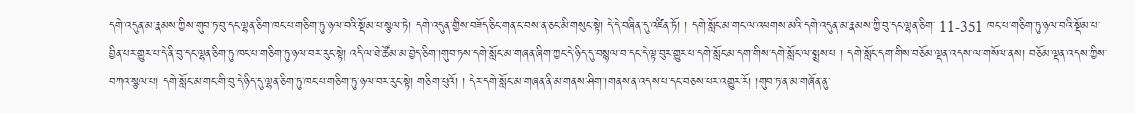དགེ་འདུན་མ་རྣམས་ཀྱིས་གུབ་ཏ་བུ་དང་ལྷན་ཅིག་ཁང་པ་གཅིག་ཏུ་ཉལ་བའི་སྡོམ་པ་སྩལ་ཏེ། དགེ་འདུན་གྱིས་བཟོད་ཅིང་གན་ང་བས་ན་ཅང་མི་གསུང་སྟེ། དེ་དེ་བཞིན་དུ་འཛིན་ཏོ། ། དགེ་སློང་མ་གང་ལ་འཕགས་མའི་དགེ་འདུན་མ་རྣམས་ཀྱི་བུ་དང་ལྷན་ཅིག་ 11-351 ཁང་པ་གཅིག་ཏུ་ཉལ་བའི་སྡོམ་པ་བྱིན་པར་གྱུར་པ་དེ་ནི་བུ་དང་ལྷན་ཅིག་ཏུ་ཁང་པ་གཅིག་ཏུ་ཉལ་བར་རུང་སྟེ། འདི་ལ་ཐེ་ཚོམ་མ་བྱེད་ཅིག་།གུབ་ཏས་དགེ་སློང་མ་གཞན་ཞིག་ཀྱང་དེ་ཉིད་དུ་བསྙལ་བ་དང་དེ་ལྟ་བུར་གྱུར་པ་དགེ་སློང་མ་དག་གིས་དགེ་སློང་ལ་སྨྲས་པ ། དགེ་སློང་དག་གིས་བཅོམ་ལྡན་འདས་ལ་གསོལ་ནས། བཅོམ་ལྡན་འདས་ཀྱིས་བཀའ་སྩལ་པ། དགེ་སློང་མ་གང་གི་བུ་དེ་ཉིད་དུ་ལྷན་ཅིག་ཏུ་ཁང་པ་གཅིག་ཏུ་ཉལ་བར་རུང་སྟེ། གཅིག་པུའོ། ། དེར་དགེ་སློང་མ་གཞན་ནི་མ་གནས་ཤིག་།གནས་ན་འདས་པ་དང་བཅས་པར་འགྱུར་རོ། །གུབ་ཏ་ན་མ་གཞོན་ནུ་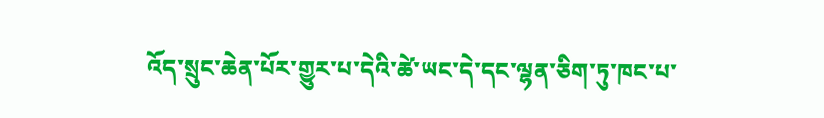འོད་སྲུང་ཆེན་པོར་གྱུར་པ་དེའི་ཚེ་ཡང་དེ་དང་ལྷན་ཅིག་ཏུ་ཁང་པ་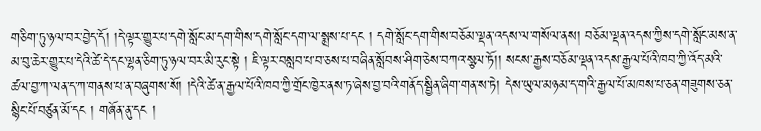གཅིག་ཏུ་ཉལ་བར་བྱེད་དོ། །དེ་ལྟར་གྱུར་པ་དགེ་སློང་མ་དག་གིས་དགེ་སློང་དག་ལ་སྨྲས་པ་དང ། དགེ་སློང་དག་གིས་བཅོམ་ལྡན་འདས་ལ་གསོལ་ནས། བཅོམ་ལྡན་འདས་ཀྱིས་དགེ་སློང་མས་ན་མ་བུ་ཆེར་གྱུར་པ་དེའི་ཚེ་དེ་དང་ལྷན་ཅིག་ཏུ་ཉལ་བར་མི་རུང་སྟེ ། ཇི་ལྟར་བསླབ་པ་བ་ཅས་པ་བཞིན་སློབས་ཤིག་ཅེས་བཀའ་སྩལ་ཏོ།། སངས་རྒྱས་བཅོམ་ལྡན་འདས་རྒྱལ་པོའི་ཁབ་ཀྱི་འོད་མའི་ཚལ་བྱ་ཀ་ལན་ད་ཀ་གནས་པ་ན་བཞུགས་སོ། །དེའི་ཚེ་ན་རྒྱལ་པོའི་ཁབ་ཀྱི་གྲོང་ཁྱེར་ནས་ཏ་ཞེས་བྱ་བའི་གནོད་སྦྱིན་ཞིག་གན་ས་ཏེ། དེས་ཡུལ་མཉམ་ད་གའི་རྒྱལ་པོ་མཁས་པ་ཅན་གཟུགས་ཅན་སྙིང་པོ་བཙུན་མོ་དང ། གཞོན་ནུ་དང །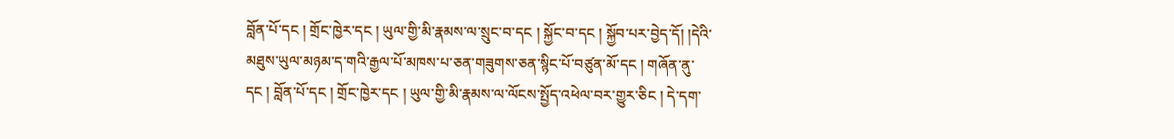བློན་པོ་དང ། གྲོང་ཁྱེར་དང ། ཡུལ་གྱི་མི་རྣམས་ལ་སྲུང་བ་དང ། སྐྱོང་བ་དང ། སྐྱོབ་པར་བྱེད་དོ། །དེའི་མཐུས་ཡུལ་མཉམ་ད་གའི་རྒྱལ་པོ་མཁས་པ་ཅན་གཟུགས་ཅན་སྙིང་པོ་བཙུན་མོ་དང ། གཞོན་ནུ་དང ། བློན་པོ་དང ། གྲོང་ཁྱེར་དང ། ཡུལ་གྱི་མི་རྣམས་ལ་ལོངས་སྤྱོད་འཕེལ་བར་གྱུར་ཅིང ། དེ་དག་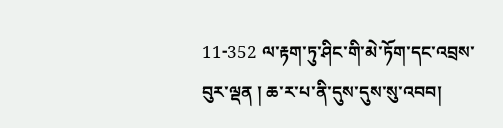11-352 ལ་རྟག་ཏུ་ཤིང་གི་མེ་ཏོག་དང་འབྲས་བུར་ལྡན ། ཆ་ར་པ་ནི་དུས་དུས་སུ་འབབ།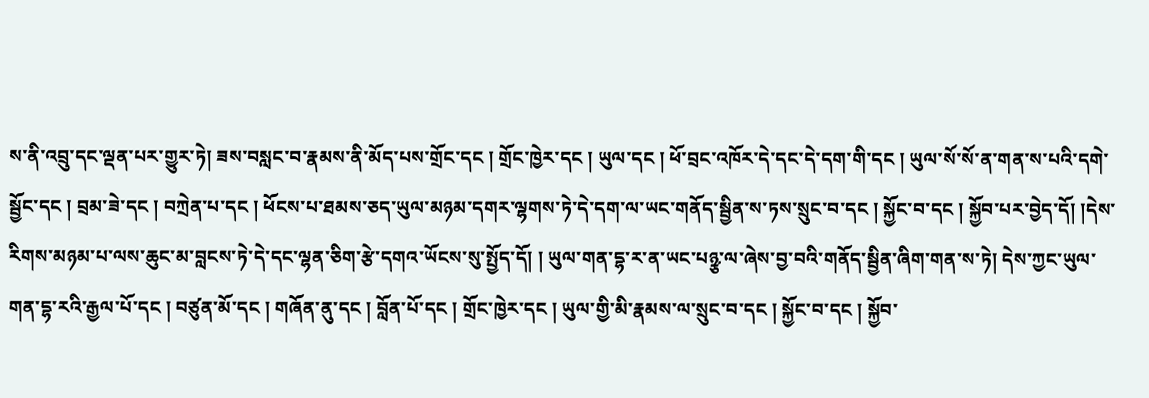ས་ནི་འབྲུ་དང་ལྡན་པར་གྱུར་ཏེ། ཟས་བསླང་བ་རྣམས་ནི་མོད་པས་གྲོང་དང ། གྲོང་ཁྱེར་དང ། ཡུལ་དང ། ཕོ་བྲང་འཁོར་དེ་དང་དེ་དག་གི་དང ། ཡུལ་སོ་སོ་ན་གན་ས་པའི་དགེ་སྦྱོང་དང ། བྲམ་ཟེ་དང ། བཀྲེན་པ་དང ། ཕོངས་པ་ཐམས་ཅད་ཡུལ་མཉམ་དགར་ལྷགས་ཏེ་དེ་དག་ལ་ཡང་གནོད་སྦྱིན་ས་ཏས་སྲུང་བ་དང ། སྐྱོང་བ་དང ། སྐྱོབ་པར་བྱེད་དོ། །དེས་རིགས་མཉམ་པ་ལས་ཆུང་མ་བླངས་ཏེ་དེ་དང་ལྷན་ཅིག་རྩེ་དགའ་ཡོངས་སུ་སྤྱོད་དོ། ། ཡུལ་གན་དྷ་ར་ན་ཡང་པཉྩ་ལ་ཞེས་བྱ་བའི་གནོད་སྦྱིན་ཞིག་གན་ས་ཏེ། དེས་ཀྱང་ཡུལ་གན་དྷ་རའི་རྒྱལ་པོ་དང ། བཙུན་མོ་དང ། གཞོན་ནུ་དང ། བློན་པོ་དང ། གྲོང་ཁྱེར་དང ། ཡུལ་གྱི་མི་རྣམས་ལ་སྲུང་བ་དང ། སྐྱོང་བ་དང ། སྐྱོབ་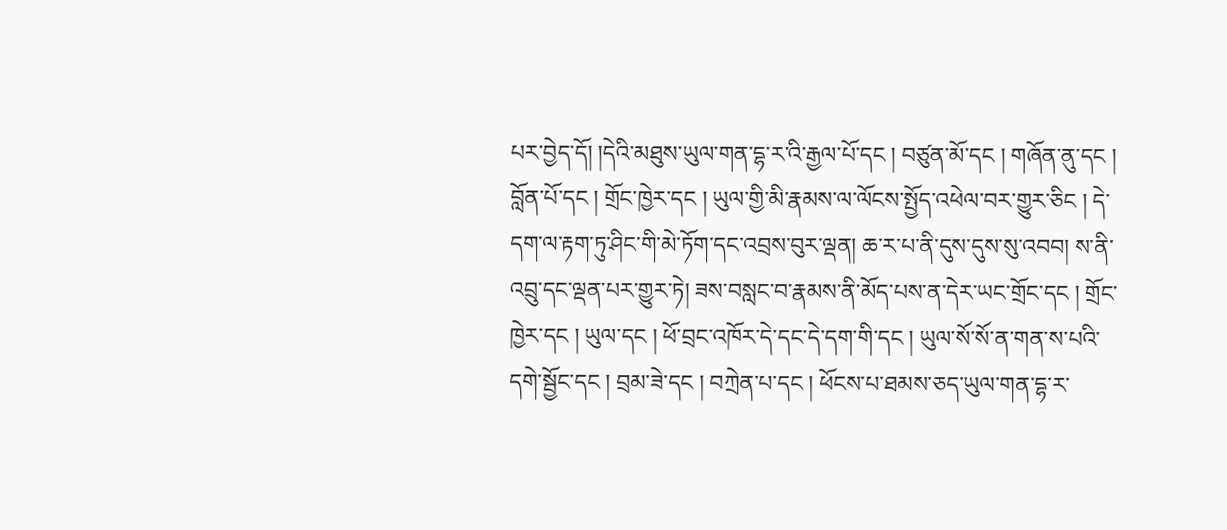པར་བྱེད་དོ། །དེའི་མཐུས་ཡུལ་གན་དྷ་ར་འི་རྒྱལ་པོ་དང ། བཙུན་མོ་དང ། གཞོན་ནུ་དང ། བློན་པོ་དང ། གྲོང་ཁྱེར་དང ། ཡུལ་གྱི་མི་རྣམས་ལ་ལོངས་སྤྱོད་འཕེལ་བར་གྱུར་ཅིང ། དེ་དག་ལ་རྟག་ཏུ་ཤིང་གི་མེ་ཏོག་དང་འབྲས་བུར་ལྡན། ཆ་ར་པ་ནི་དུས་དུས་སུ་འབབ། ས་ནི་འབྲུ་དང་ལྡན་པར་གྱུར་ཏེ། ཟས་བསླང་བ་རྣམས་ནི་མོད་པས་ན་དེར་ཡང་གྲོང་དང ། གྲོང་ཁྱེར་དང ། ཡུལ་དང ། ཕོ་བྲང་འཁོར་དེ་དང་དེ་དག་གི་དང ། ཡུལ་སོ་སོ་ན་གན་ས་པའི་དགེ་སྦྱོང་དང ། བྲམ་ཟེ་དང ། བཀྲེན་པ་དང ། ཕོངས་པ་ཐམས་ཅད་ཡུལ་གན་དྷ་ར་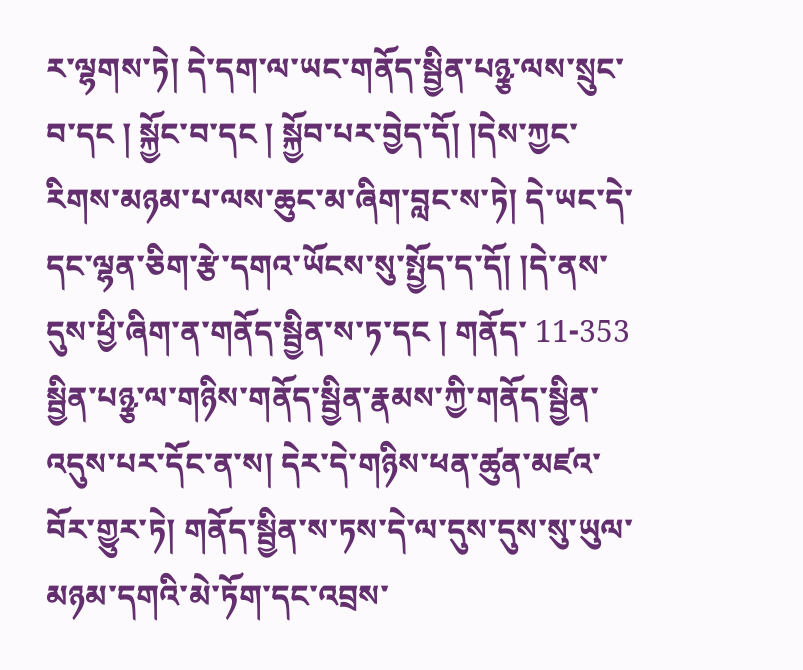ར་ལྷགས་ཏེ། དེ་དག་ལ་ཡང་གནོད་སྦྱིན་པཉྩ་ལས་སྲུང་བ་དང ། སྐྱོང་བ་དང ། སྐྱོབ་པར་བྱེད་དོ། །དེས་ཀྱང་རིགས་མཉམ་པ་ལས་ཆུང་མ་ཞིག་བླང་ས་ཏེ། དེ་ཡང་དེ་དང་ལྷན་ཅིག་རྩེ་དགའ་ཡོངས་སུ་སྤྱོད་ད་དོ། །དེ་ནས་དུས་ཕྱི་ཞིག་ན་གནོད་སྦྱིན་ས་ཏ་དང ། གནོད་ 11-353 སྦྱིན་པཉྩ་ལ་གཉིས་གནོད་སྦྱིན་རྣམས་ཀྱི་གནོད་སྦྱིན་འདུས་པར་དོང་ན་ས། དེར་དེ་གཉིས་ཕན་ཚུན་མཛའ་བོར་གྱུར་ཏེ། གནོད་སྦྱིན་ས་ཏས་དེ་ལ་དུས་དུས་སུ་ཡུལ་མཉམ་དགའི་མེ་ཏོག་དང་འབྲས་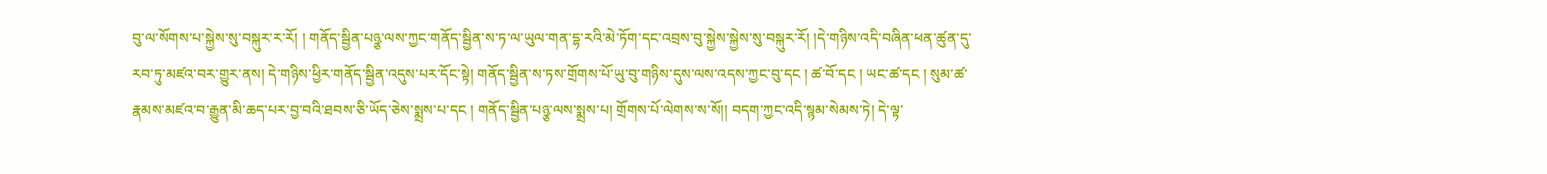བུ་ལ་སོགས་པ་སྐྱེས་སུ་བསྐུར་ར་རོ། ། གནོད་སྦྱིན་པཉྩ་ལས་ཀྱང་གནོད་སྦྱིན་ས་ཏ་ལ་ཡུལ་གན་དྷ་རའི་མེ་ཏོག་དང་འབྲས་བུ་སྐྱེས་སྐྱེས་སུ་བསྐུར་རོ། །དེ་གཉིས་འདི་བཞིན་ཕན་ཚུན་དུ་རབ་ཏུ་མཛའ་བར་གྱུར་ནས། དེ་གཉིས་ཕྱིར་གནོད་སྦྱིན་འདུས་པར་དོང་སྟེ། གནོད་སྦྱིན་ས་ཏས་གྲོགས་པོ་ཡུ་བུ་གཉིས་དུས་ལས་འདས་ཀྱང་བུ་དང ། ཚ་བོ་དང ། ཡང་ཚ་དང ། སུམ་ཚ་རྣམས་མཛའ་བ་རྒྱུན་མི་ཆད་པར་བྱ་བའི་ཐབས་ཅི་ཡོད་ཅེས་སྨྲས་པ་དང ། གནོད་སྦྱིན་པཉྩ་ལས་སྨྲས་པ། གྲོགས་པོ་ལེགས་ས་སོ།། བདག་ཀྱང་འདི་སྙམ་སེམས་ཏེ། དེ་ལྟ་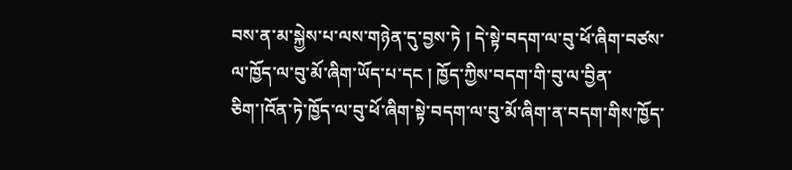བས་ན་མ་སྐྱེས་པ་ལས་གཉེན་དུ་བྱས་ཏེ ། དེ་སྟེ་བདག་ལ་བུ་ཕོ་ཞིག་བཙས་ལ་ཁྱོད་ལ་བུ་མོ་ཞིག་ཡོད་པ་དང ། ཁྱོད་ཀྱིས་བདག་གི་བུ་ལ་བྱིན་ཅིག་།འོན་ཏེ་ཁྱོད་ལ་བུ་ཕོ་ཞིག་སྟེ་བདག་ལ་བུ་མོ་ཞིག་ན་བདག་གིས་ཁྱོད་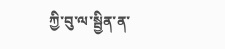ཀྱི་བུ་ལ་སྦྱིན་ན་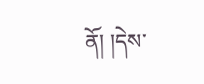ནོ། །དེས་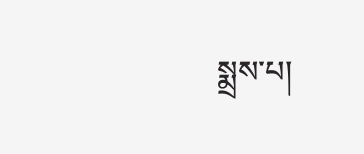སྨྲས་པ།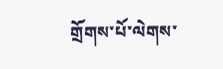གྲོགས་པོ་ལེགས་